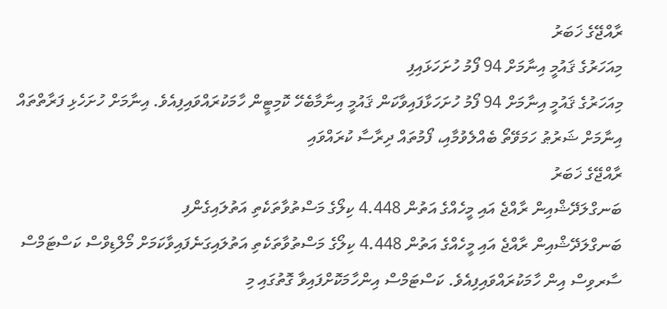ރާއްޖޭގެ ޚަބަރު
މިއަހަރުގެ ޤައުމީ އިނާމަށް 94 ފޯމު ހުށަހަޅައިފި
މިއަހަރުގެ ޤައުމީ އިނާމަށް 94 ފޯމު ހުށަހަޅާފައިވާކަން ޤައުމީ އިނާމާބެހޭ ކޮމިޓީން ހާމަކުރައްވައިފިއެވެ. އިނާމަށް ހުށަހެޅި ފަރާތްތައް އިނާމަށް ޝަރުޠު ހަމަވޭތޯ ބެއްލެވުމާއި، ފޯމުތައް ދިރާސާ ކުރައްވައި
ރާއްޖޭގެ ޚަބަރު
ބަނގްލަދޭޝްއިން ރާއްޖެ އައި މީހެއްގެ އަތުން 4.448 ކިލޯގެ މަސްތުވާތަކެތި އަތުލައިގެންފި
ބަނގްލަދޭޝްއިން ރާއްޖެ އައި މީހެއްގެ އަތުން 4.448 ކިލޯގެ މަސްތުވާތަކެތި އަތުލައިގަނެފައިވާކަމަށް މޯލްޑިވްސް ކަސްޓަމްސް ސާރވިސް އިން ހާމަކުރައްވައިފިއެވެ. ކަސްޓަމްސް އިންހާމަކޮށްފައިވާ ގޮތުގައި މި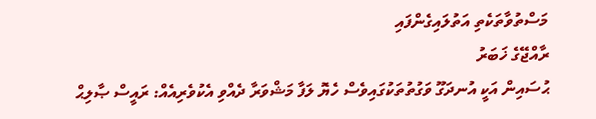މަސްތުވާތަކެތި އަތުލައިގެންފައި
ރާއްޖޭގެ ޚަބަރު
ޙުސައިން އަކީ އުނދަގޫ ވަގުތުތަކުގައިވެސް ހެޔޮ ލަފާ މަޝްވަރާ ދެއްވި އެކުވެރިއެއް: ރައީސް ޞާލިޙް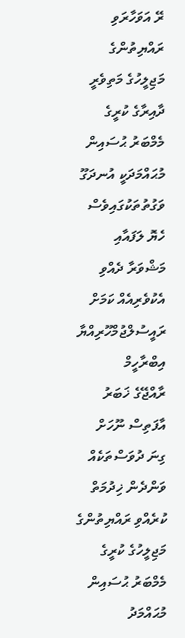ރޭ އަވަހާރަވި ރައްޔިތުންގެ މަޖިލީހުގެ މަތިވެރީ ދާއިރާގެ ކުރީގެ މެމްބަރު ޙުސައިން މުޙައްމަދަކީ އުނދަގޫ ވަގުތުތަކުގައިވެސް ހެޔޮ ލަފައާއި މަޝްވަރާ ދެއްވި އެކުވެރިއެއް ކަމަށް ރައީސުލްޖުމްހޫރިއްޔާ އިބްރާހީމް
ރާއްޖޭގެ ޚަބަރު
އާފަތިސް ނޫހަށް ގިނަ ދުވަސްތަކެއް ވަންދެން ޚިދުމަތް ކުރެއްވި ރައްޔިތުންގެ މަޖިލީހުގެ ކުރީގެ މެމްބަރު ޙުސައިން މުޙައްމަދު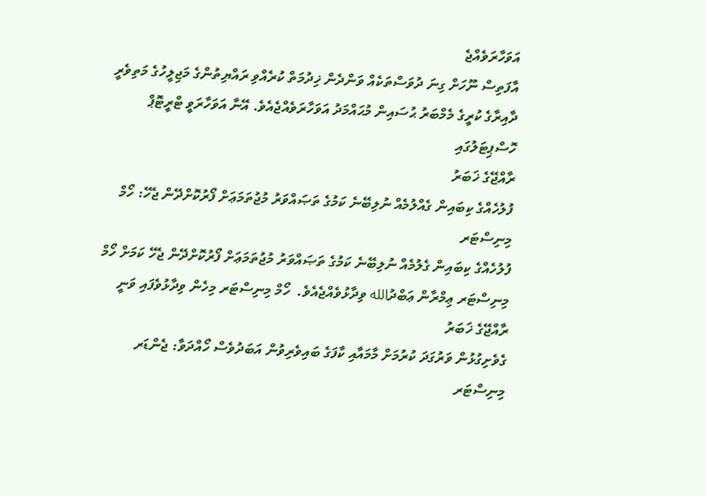އަވަހާރަވެއްޖެ
އާފަތިސް ނޫހަށް ގިނަ ދުވަސްތަކެއް ވަންދެން ޚިދުމަތް ކުރެއްވި ރައްޔިތުންގެ މަޖިލީހުގެ މަތިވެރީ ދާއިރާގެ ކުރީގެ މެމްބަރު ޙުސައިން މުޙައްމަދު އަވަހާރަވެއްޖެއެވެ. އޭނާ އަވަހާރަވީ ޓްރީޓޮޕް ހޮސްޕިޓަލުގައި
ރާއްޖޭގެ ޚަބަރު
ފުލުހެއްގެ ކިބައިން ގެއްލުމެއް ނުލިބޭނެ ކަމުގެ ތަޞައްވަރު މުޖުތަމަޢަށް ފޯރުކޮށްދޭން ޖެހޭ: ހޯމް މިނިސްޓަރ
ފުލުހެއްގެ ކިބައިން ގެލުމެއް ނުލިބޭނެ ކަމުގެ ތަޞައްވަރު މުޖުތަމަޢަށް ފޯރުކޮށްދޭން ޖެހޭ ކަމަށް ހޯމް މިނިސްޓަރ ޢިމްރާން ޢަބްދުالله ވިދާޅުވެއްޖެއެވެ.  ހޯމް މިނިސްޓަރ މިހެން ވިދާޅުވެފައި ވަނީ
ރާއްޖޭގެ ޚަބަރު
ގެވެށިގުޅުން ވަރުގަދަ ކުރުމަށް މާމައާއި ކާފަގެ ބައިވެރިވުން އަބަދުވެސް ހޯއްދަވާ: ޖެންޑަރ މިނިސްޓަރ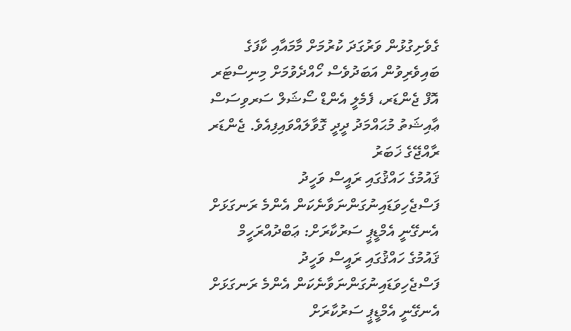ގެވެށިގުޅުން ވަރުގަދަ ކުރުމަށް މާމައާއި ކާފަގެ ބައިވެރިވުން އަބަދުވެސް ހޯއްދެވުމަށް މިނިސްޓަރ އޮފް ޖެންޑަރ، ފެމެލީ އެންޑް ސޯޝަލް ސަރވިސަސް ޢާއިޝަތު މުޙައްމަދު ދީދީ ގޮވާލައްވައިފިއެވެ. ޖެންޑަރ
ރާއްޖޭގެ ޚަބަރު
ޤައުމުގެ ހައްޤުގައި ރައީސް ވަހީދު ފަސްޖެހިވަޑައިނުގަންނަވާނެކަން އެންމެ ރަނގަޅަށް އެނގޭނީ އެމްޑީޕީ ސަރުކާރަށް: ޢަބްދުއްރަހީމް
ޤައުމުގެ ހައްޤުގައި ރައީސް ވަހީދު ފަސްޖެހިވަޑައިނުގަންނަވާނެކަން އެންމެ ރަނގަޅަށް އެނގޭނީ އެމްޑީޕީ ސަރުކާރަށް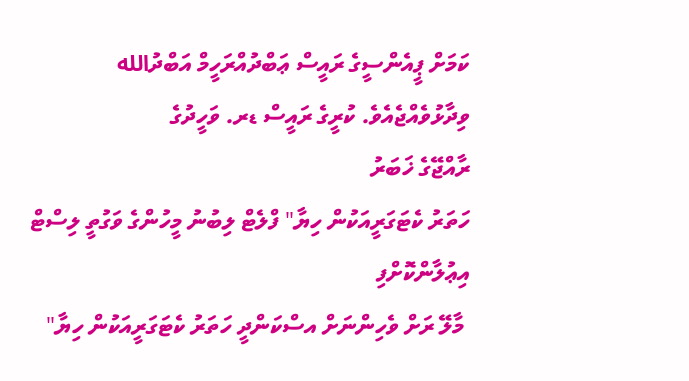ކަމަށް ޕީއެންސީގެ ރައީސް ޢަބްދުއްރަހީމް އަބްދުالله ވިދާޅުވެއްޖެއެވެ. ކުރީގެ ރައީސް ޑރ. ވަހީދުގެ
ރާއްޖޭގެ ޚަބަރު
ހަތަރު ކެޓަގަރީއަކުން ހިޔާ" ފްލެޓް ލިބުނު މީހުންގެ ވަގުތީ ލިސްޓް އިޢުލާންކޮށްފި
 މާލޭ ރަށް ވެހިންނަށް އސްކަންދީ ހަތަރު ކެޓަގަރީއަކުން ހިޔާ"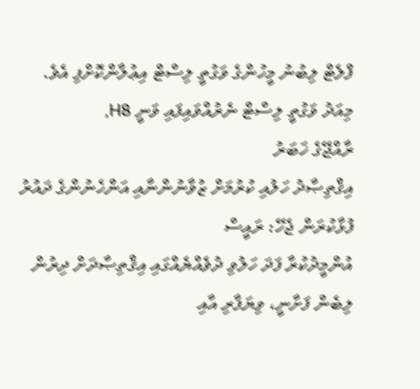ފްލެޓް ލިބުނު މީހުންގެ ވަގުތީ ލިސްޓް އިޢުލާންކޮށްފި އެވެ. މިއަދު ވަގުތީ ލިސްޓް ނެރުއްވައިފައި ވަނީ H8,
ރާއްޖޭގެ ޚަބަރު
އިޤްތިޞާދު ހަލުއި ކުރުމަށް ޒުވާނުންނާއި އަންހެނުންގެ ދައުރު ފުޅާކުރަން ޖެހޭ: ރައީސް
އުންމީދުކުރާ ފަދަ ހަލުވި ދުވެއްޔެއްގައި އިޤްތިޞާދަށް ދިރުން ލިބެން ފަށާނީ، ވިޔަފާރި އާއި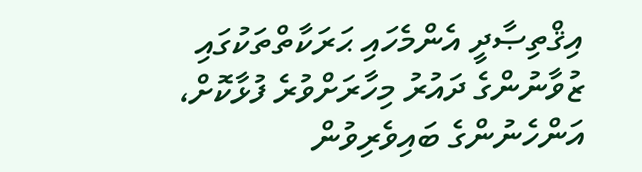އިޤްތިޞާދީ އެންމެހައި ޙަރަކާތްތަކުގައި ޒުވާނުންގެ ދައުރު މިހާރަށްވުރެ ފުޅާކޮށް، އަންހެނުންގެ ބައިވެރިވުން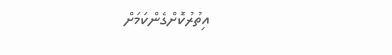އިތުރުކޮށްގެންކަމަށް